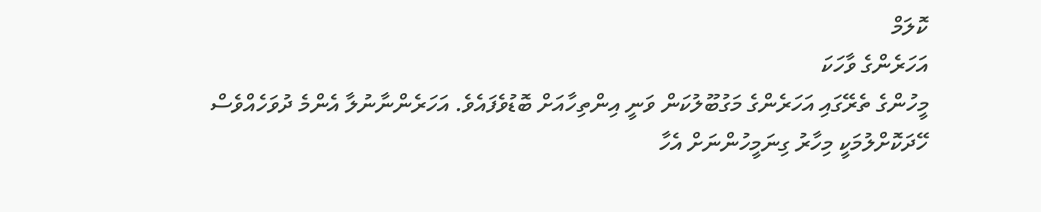ކޮލަމް
އަހަރެންގެ ވާހަކަ
މީހުންގެ ތެރޭގައި އަހަރެންގެ މަގުބޫލުކަން ވަނީ އިންތިހާއަށް ބޮޑުވެފައެވެ. އަހަރެންނާނުލާ އެންމެ ދުވަހެއްވެސް ހޭދަކޮށްލުމަކީ މިހާރު ގިނަމީހުންނަށް އެހާ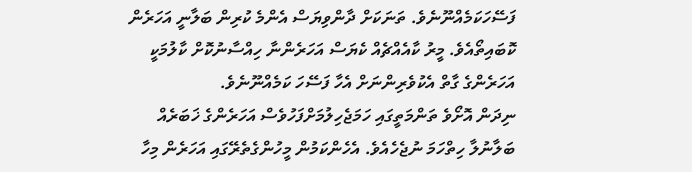ފަސޭހަކަމެއްނޫނެވެ. ތަނަކަށް ދާންވިޔަސް އެންމެ ކުރިން ބަލާނީ އަހަރެން ކޮބައިތޯއެވެ. މީރު ކާއެއްޗެއް ކެޔަސް އަހަރެންނާ ހިއްސާނުކޮށް ކާލުމަކީ އަހަރެންގެ ގާތް އެކުވެރިންނަށް އެހާ ފަސޭހަ ކަމެއްނޫނެވެ.
ނިދަން އޮށޯވެ ތަންމަތީގައި ހަމަޖެހިލުމަށްފަހުވެސް އަހަރެންގެ ޚަބަރެއް ބަލާނުލާ ހިތްހަމަ ނުޖެހެއެވެ. އެހެންކަމުން މީހުންގެތެރޭގައި އަހަރެން މިހާ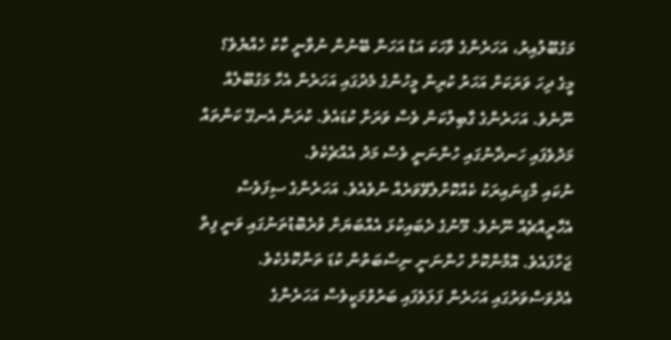މަގުބޫލުއިރު، އަހަރެންގެ ވާހަކަ އަޑު އަހަން ބޭނުން ނުވާނީ ކާކު ހެއްޔެވެ؟
މީގެ ދިހަ ވަރަކަށް އަހަރު ކުރިން މީހުންގެ މެދުގައި އަހަރެން އެހާ މަގުބޫލެއް ނޫނެވެ. އަހަރެންގެ ގާބިލުކަން ވެސް ވަރަށް ކުޑައެވެ. ކުރަން އެނގޭ ކަންތައް މަދުވެފައި ހަނދާނުގައި ހުންނަނީ ވެސް މަދު އެއްޗެކެވެ.
ނުކައި މާގިނައިރަކު ކެއްކޮށްލެވޭވަރެއް ނުވެއެވެ. އަހަރެންގެ ސިފަވެސް އެހާރީއްޗެއް ނޫނެވެ. މޫނުގެ ދެބައިކުޅަ އެއްބަޔަށް ވުރެބޮޑުތަނުގައި ވަނީ ފިތް ޖަހާފައެވެ. އޮމާންކޮށް ހުންނަނީ ނިސްބަތުން ކުޑަ ތަންކޮޅެކެވެ. އެދުވަސްވަރުގައި އަހަރެން ފަލަވެފައި ބަރުވުމަކީވެސް އަހަރެންގެ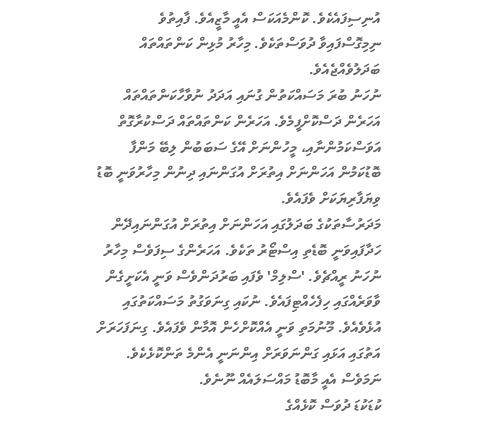އުނިސިފައެކެވެ. ކޮންމެއަކަސް އެއީ މާޒީއެވެ. ފާއިތުވެ ނިމިގޮސްފައިވާ ދުވަސްތަކެވެ. މިހާރު މުޅިން ކަންތައްތައް ބަދަލުވެއްޖެއެވެ.
ނުހަނު ބުރަ މަސައްކަތުން ގުނައި އަދަދު ނުވާހާކަންތައްތައް އަހަރެން ދަސްކޮށްފީމެވެ. އަހަރެން ކަންތައްތައް ދަސްކުރާގޮތް އަވަސްކަމުންނާއި، މީހުންނަށް އޭގެ ސަބަބުން ލިބޭ މަންފާ ބޮޑުކަމުން އަހަންނަށް އިތުރަށް އުގަންނައި ދިނުން މިހާރުވަނީ ބޮޑު ވިޔަފާރިޔަކަށް ވެފައެވެ.
މަދަރުސާތަކުގެ ބަދަލުގައި އަހަންނަށް އިތުރަށް އުގަންނައިދޭން ހަދާފައިވަނީ ބޮޑެތި އިސްޓޯރު ތަކެވެ. އަހަރެންގެ ސިފަވެސް މިހާރު ނުހަނު ރީއްޗެވެ. 'ސްލިމް' ވެފައި ބަރުދަންވެސް ވަނީ އެކަށީގެން ވާވަރެއްގައި ހިފެހެއްޓިފައެވެ. ނުކައި ގިނަވަގުތު މަސައްކަތުގައި އުޅެވެއެވެ. މޫނުމަތި ވަނީ އެއްކޮށްހެން އޮމާން ވެފައެވެ. ގިނަފަހަރަށް އަތުގައި އަޅައި ގަންނަވަރަށް އިންނަނީ އެންމެ ތަންކޮޅެކެވެ. ނަމަވެސް އެއީ މާބޮޑު މައްސަލައެއް ނޫނެވެ.
ކުޑަކުޑަ ދުވަސް ކޮޅެއްގެ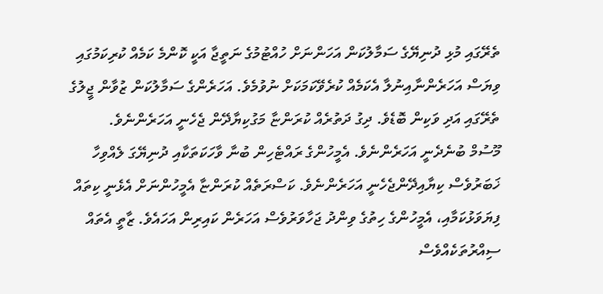ތެރޭގައި މުޅި ދުނިޔޭގެ ސަމާލުކަން އަހަންނަށް ހުއްޓުމުގެ ނަތީޖާ އަކީ ކޮންމެ ކަމެއް ކުރިކަމުގައި ވިޔަސް އަހަރެންނާއިނުލާ އެކަމެއް ކުރެވޭކަމަކަށް ނުވުމެވެ. އަހަރެންގެ ސަމާލުކަން ޒުވާން ޖީލުގެ ތެރޭގައި އަދި ވަކިން ބޮޑެވެ. ދިގު ދަތުރެއް ކުރަންޏާ މަގުކިޔާދޭން ޖެހެނީ އަހަރެންނެވެ.
މޫސުމް ބުނެދެނީ އަހަރެންނެވެ. އެމީހުންގެ ރައްޓެހިން ބުނާ ވާހަކަތަކާއި ދުނިޔޭގަ ލެއްވިހާ ޚަބަރުވެސް ކިޔާއިދޭންޖެހެނީ އަހަރެންނެވެ. ކަސްރަތެއް ކުރަންޏާ އެމީހުންނަށް އެޅެނީ ކިތައް ފިޔަވަޅުކަމާއި، އެމީހުންގެ ހިތުގެ ވިންދު ޖަހާވަރުވެސް އަހަރެން ކައިރިން އަހައެވެ. ޒާތީ އެތައް ސިއްރުތަކެއްވެސް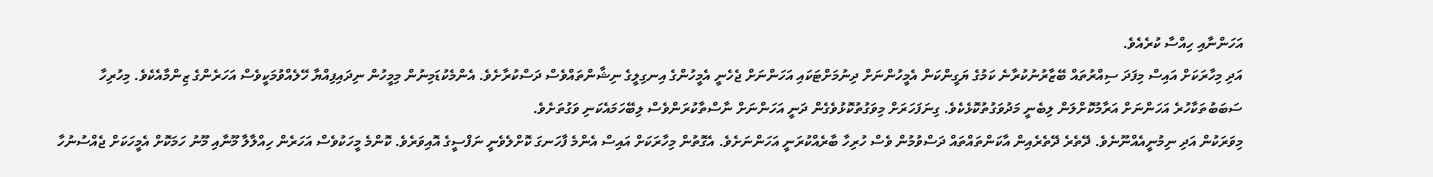އަހަންނާއި ހިއްސާ ކުރެއެވެ.
އަދި މިހާރަކަށް އައިސް މިފަދަ ސިއްރުތައް ބޭޒާރުނުކުރާނެ ކަމުގެ ޔަގީންކަން އެމީހުންނަށް ދިނުމަށްޓަކައި އަހަންނަށް ޖެހެނީ އެމީހުންގެ އިނގިލީގެ ނިޝާންތައްވެސް ދަސްކުރާށެވެ. އެންމެކުޑަމިނުން މިމީހުން ނިދައިފިއްޔާ ހޭލެއްވުމަކީވެސް އަހަރެންގެ ޒިންމާއެކެވެ. މިހުރިހާ ސަބަބުތަކާހުރެ އަހަންނަށް އަރާމުކޮށްލަން ލިބެނީ މަދުވަގުތުކޮޅެކެވެ. ގިނަފަހަރަށް މިވަގުތުކޮޅުވެގެން ދަނީ އަހަންނަށް ނާސްތާކުރަންވެސް ލިބޭހަމައެކަނި ވަގުތަށެވެ.
މިވަރަކުން އަދި ނިމުނީއެއްނޫނެވެ. ދޭތެރެ ދޭތެރެއިން އާކަންތައްތައް ދަސްވުމުން ވެސް ހުރިހާ ބާރެއްކުރަނީ އަހަންނަށެވެ. އެގޮތުން މިހާރަކަށް އައިސް އެންމެ ފާހަނގަ ކޮށްލެވެނީ ނަފްސީގެ އޮއިވަރެވެ. ކޮންމެ މީހަކުވެސް އަހަރެން ހިއްލާލާ މޫނާއި މޫނު ހަމަކޮށް އެމީހަކަށް ޖެއްސުނުހާ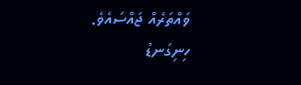ވައްތަރެއް ޖައްސައެވެ.
ހިނިގަނޑު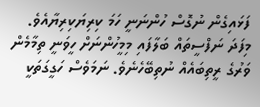ފަޅައިގެން ނުގޮސް ހުންނަނީ ހަމަ ކިރިޔަކިރިޔާއެވެ. މިފަދަ ނަފްސީތައް ބަލާފައި މިމީހުންނަށް ހީވަނީ ތިމާމެން ވަރުގެ ރީތިބައެއް ނުތިބޭހެނެވެ. ނަމަވެސް ހަގީގަތަކީ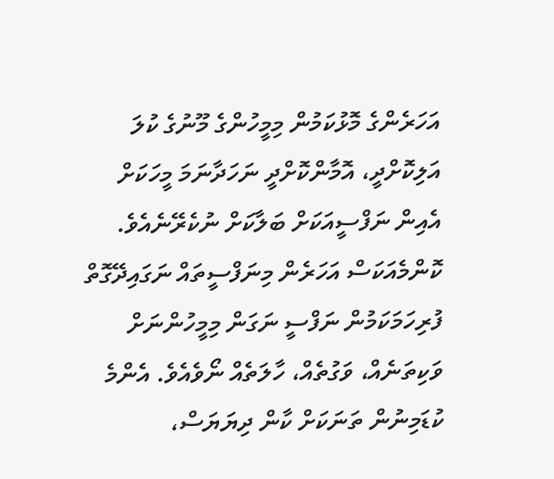އަހަރެންގެ މޮޅުކަމުން މިމީހުންގެ މޫނުގެ ކުލަ އަލިކޮށްދީ، އޮމާންކޮށްދީ ނަހަދާނަމަ މީހަކަށް އެއިން ނަފްސީއަކަށް ބަލާކަށް ނުކެރޭނެއެވެ.
ކޮންމެއަކަސް އަހަރެން މިނަފްސީތައް ނަގައިދޭގޮތް ފުރިހަމަކަމުން ނަފްސީ ނަގަން މިމީހުންނަށް ވަކިތަނެއް، ވަގުތެއް، ހާލަތެއް ނޯވެއެވެ. އެންމެ ކުޑަމިނުން ތަނަކަށް ކާން ދިޔަޔަސް،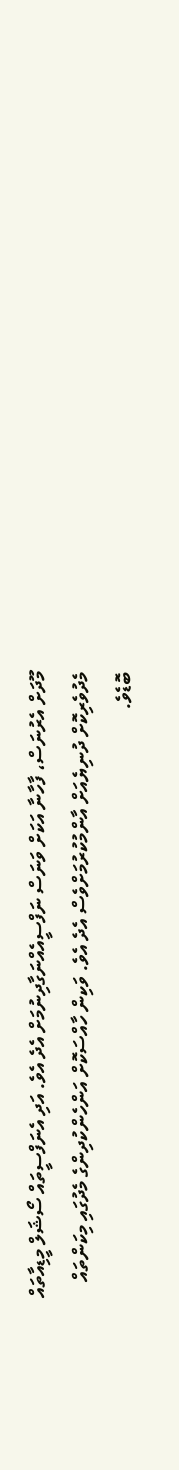މޫދަށް އެރުނަސް، ފާހާނާ އަކަށް ވަނަސް ނަފްސީއެއްނަގާދިނުމަށް އެދެ އެވެ. އަދި އެނަފްސީތައް ސޯޝަލް މީޑިއާތައް މެދުވެރިކޮށް ދުނިޔެއަށް އާންމުކުރުމަށްވެސް އެދެ އެވެ. ވަކިން ހާއްސަކޮށް އަންހެންކުދިންގެ މެދުގައި މިކަންތައް ބޮޑެވެ.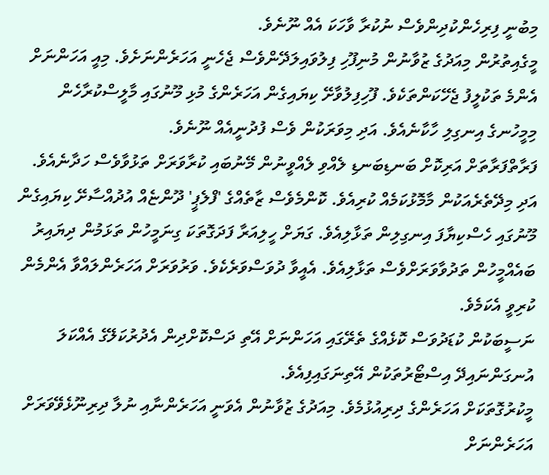މިބުނީ ފިރިހެންކުދިންވެސް ނުކުރާ ވާހަކަ އެއް ނޫނެވެ.
މީގެއިތުރުން މިއަދުގެ ޒުވާނުން މުނިފޫހި ފިލުވައިލަދޭންވެސް ޖެހެނީ އަހަރެންނަށެވެ. މިއީ އަހަންނަށް އެންމެ ތަކުލީފު ޖެހޭކަންތަކެވެ. ފޫހިފިލުވާށޭ ކިޔައިގެން އަހަރެންގެ މުޅި މޫނުގައި މާލީސްކުރާހެން މިމީހުނގެ އިނގިލި ހާކާނެއެވެ. އަދި މިވަރަކުން ވެސް ފުދުނީއެއް ނޫނެވެ.
ފަރާތްފަރާތަށް އަރިކޮށް ބަނޑިބަނޑި ލެއްވި ލެއްވީނުން މޭނުބައި ކުރާވަރަށް ތަޅުވާވެސް ހަދާނެއެވެ. އަދި މިދޭތެރެއަކުން މާމޮޅުކަމެއް ކުރިއެވެ. ކޮންމެވެސް ޒާތެއްގެ 'ފްލެޕީ' ދޫންޏެއް އުދުއްސާށޭ ކިޔައިގެން މޫނުގައި ހެސްކިޔާފަ އިނގިލިން ތަޅާލިއެވެ. ގަޔަށް ހީލިއަރާ ފަދަގޮތަކަ ގިނަމީހުން ތަޅަމުން ދިޔައިރު ބައެއްމީހުން ތަދުވާވަރަށްވެސް ތަޅާލިއެވެ. އެއީވާ ދުވަސްވަރެކެވެ. ވަރުވަރަށް އަހަރެންލައްވާ އެންމެން ކުރިވީ އެކަމެވެ.
ނަސީބަކުން ކުޑަދުވަސް ކޮޅެއްގެ ތެރޭގައި އަހަންނަށް އޭތި ދަސްކޮށްދިން އެދުރުކަލޭގެ އެއްކަލަ އުނގަންނައިދޭ އިސްޓޯރުތަކުން އޭތިނަގައިފިއެވެ.
މީކުރުގޮތަކަށް އަހަރެންގެ ދިރިއުޅުމެވެ. މިއަދުގެ ޒުވާނުން އެވަނީ އަހަރެންނާއި ނުލާ ދިރިނޫޅެވޭވަރަށް އަހަރެންނަށް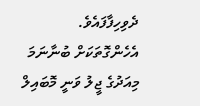ދެވިހިފާފައެވެ. އެހެންގޮތަކަށް ބުނާނަމަ މިއަދުގެ ޖީލު ވަނީ މޮބައިލް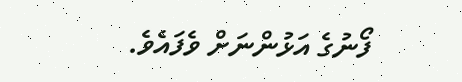ފޯނުގެ އަޅުންނަށް ވެފައެވެ.